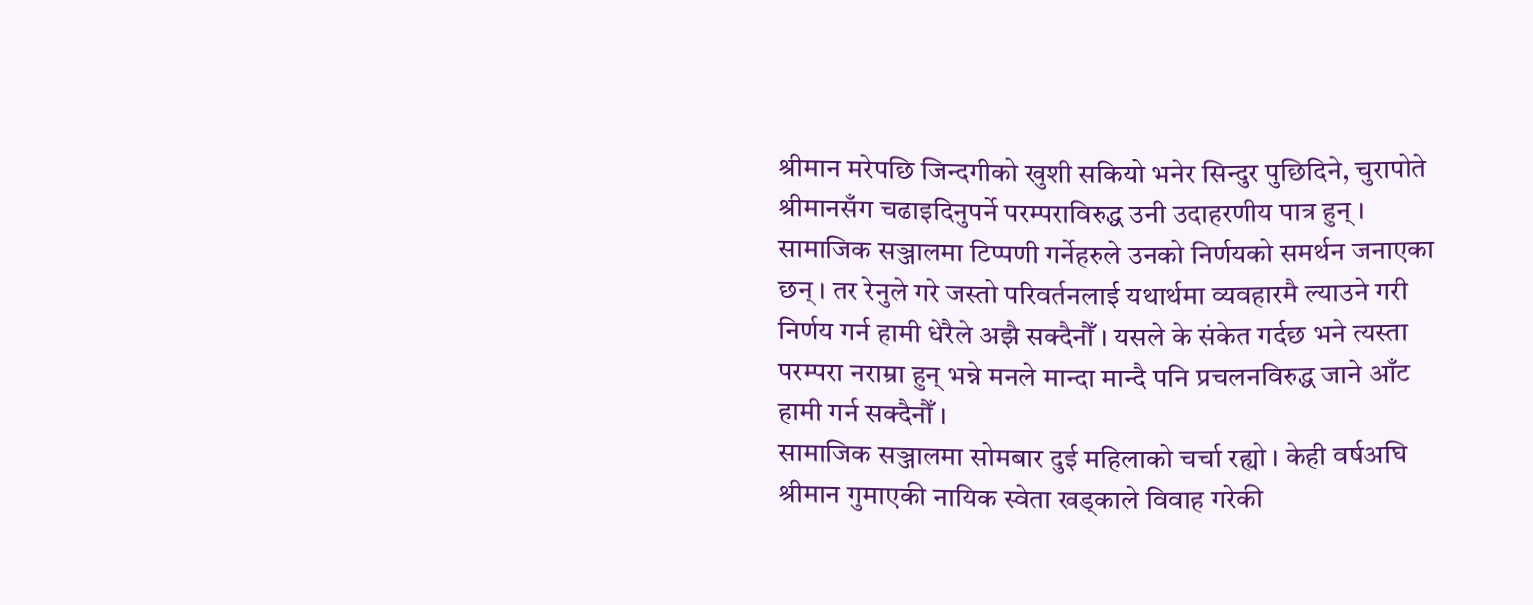श्रीमान मरेपछि जिन्दगीको खुशी सकियो भनेर सिन्दुर पुछिदिने, चुरापोते श्रीमानसँग चढाइदिनुपर्ने परम्पराविरुद्ध उनी उदाहरणीय पात्र हुन् । सामाजिक सञ्जालमा टिप्पणी गर्नेहरुले उनको निर्णयको समर्थन जनाएका छन् । तर रेनुले गरे जस्तो परिवर्तनलाई यथार्थमा व्यवहारमै ल्याउने गरी निर्णय गर्न हामी धेरैले अझै सक्दैनौँ । यसले के संकेत गर्दछ भने त्यस्ता परम्परा नराम्रा हुन् भन्ने मनले मान्दा मान्दै पनि प्रचलनविरुद्ध जाने आँट हामी गर्न सक्दैनौँ ।
सामाजिक सञ्जालमा सोमबार दुई महिलाको चर्चा रह्यो । केही वर्षअघि श्रीमान गुमाएकी नायिक स्वेता खड्काले विवाह गरेकी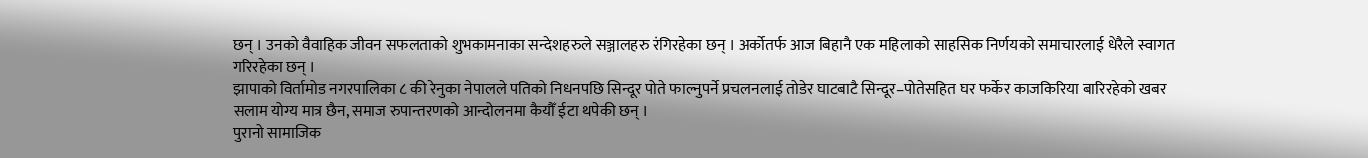छन् । उनको वैवाहिक जीवन सफलताको शुभकामनाका सन्देशहरुले सञ्जालहरु रंगिरहेका छन् । अर्कोतर्फ आज बिहानै एक महिलाको साहसिक निर्णयको समाचारलाई धेरैले स्वागत गरिरहेका छन् ।
झापाको विर्तामोड नगरपालिका ८ की रेनुका नेपालले पतिको निधनपछि सिन्दूर पोते फाल्नुपर्ने प्रचलनलाई तोडेर घाटबाटै सिन्दूर–पोतेसहित घर फर्केर काजकिरिया बारिरहेको खबर सलाम योग्य मात्र छैन, समाज रुपान्तरणको आन्दोलनमा कैयौँ ईटा थपेकी छन् ।
पुरानो सामाजिक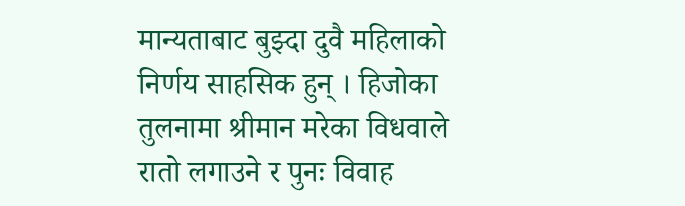मान्यताबाट बुझ्दा दुवै महिलाको निर्णय साहसिक हुन् । हिजोका तुलनामा श्रीमान मरेका विधवाले रातो लगाउने र पुनः विवाह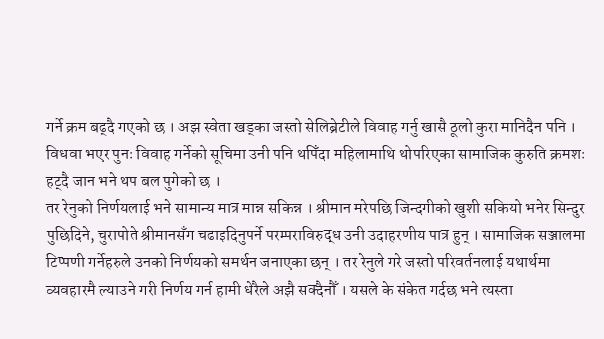गर्ने क्रम बढ्दै गएको छ । अझ स्वेता खड्का जस्तो सेलिब्रेटीले विवाह गर्नु खासै ठूलो कुरा मानिदैन पनि । विधवा भएर पुनः विवाह गर्नेको सूचिमा उनी पनि थपिँदा महिलामाथि थोपरिएका सामाजिक कुरुति क्रमशः हट्दै जान भने थप बल पुगेको छ ।
तर रेनुको निर्णयलाई भने सामान्य मात्र मान्न सकिन्न । श्रीमान मरेपछि जिन्दगीको खुशी सकियो भनेर सिन्दुर पुछिदिने, चुरापोते श्रीमानसँग चढाइदिनुपर्ने परम्पराविरुद्ध उनी उदाहरणीय पात्र हुन् । सामाजिक सञ्जालमा टिप्पणी गर्नेहरुले उनको निर्णयको समर्थन जनाएका छन् । तर रेनुले गरे जस्तो परिवर्तनलाई यथार्थमा व्यवहारमै ल्याउने गरी निर्णय गर्न हामी धेरैले अझै सक्दैनौँ । यसले के संकेत गर्दछ भने त्यस्ता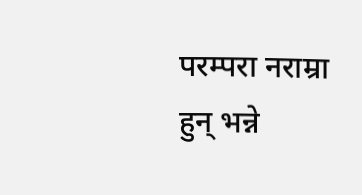परम्परा नराम्रा हुन् भन्ने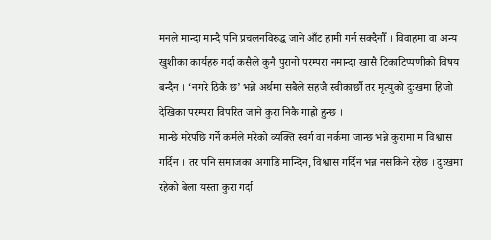मनले मान्दा मान्दै पनि प्रचलनविरुद्ध जाने आँट हामी गर्न सक्दैनौँ । विवाहमा वा अन्य खुशीका कार्यहरु गर्दा कसैले कुनै पुरानो परम्परा नमान्दा खासै टिकाटिप्पणीको विषय बन्दैन । ‘नगरे ठिकै छ’ भन्ने अर्थमा सबैले सहजै स्वीकार्छौ तर मृत्युको दुःखमा हिजो देखिका परम्परा विपरित जाने कुरा निकै गाह्रो हुन्छ ।
मान्छे मरेपछि गर्ने कर्मले मरेको व्यक्ति स्वर्ग वा नर्कमा जान्छ भन्ने कुरामा म विश्वास गर्दिन । तर पनि समाजका अगाडि मान्दिन, विश्वास गर्दिन भन्न नसकिने रहेछ । दुःखमा रहेको बेला यस्ता कुरा गर्दा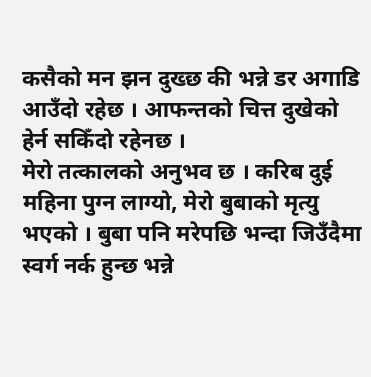कसैको मन झन दुख्छ की भन्ने डर अगाडि आउँदो रहेछ । आफन्तको चित्त दुखेको हेर्न सकिँदो रहेनछ ।
मेरो तत्कालको अनुभव छ । करिब दुई महिना पुग्न लाग्यो, मेरो बुबाको मृत्यु भएको । बुबा पनि मरेपछि भन्दा जिउँदैमा स्वर्ग नर्क हुन्छ भन्ने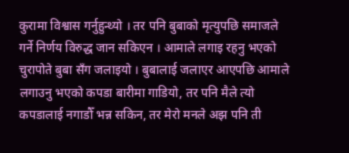कुरामा विश्वास गर्नुहुन्थ्यो । तर पनि बुबाको मृत्युपछि समाजले गर्ने निर्णय विरुद्ध जान सकिएन । आमाले लगाइ रहनु भएको चुरापोते बुबा सँग जलाइयो । बुबालाई जलाएर आएपछि आमाले लगाउनु भएको कपडा बारीमा गाडियो, तर पनि मैले त्यो कपडालाई नगाडौँ भन्न सकिन, तर मेरो मनले अझ पनि ती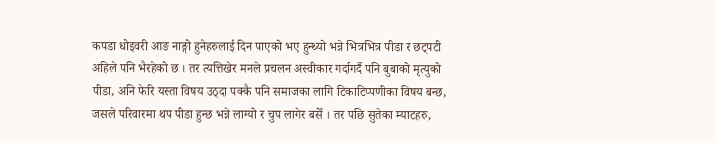कपडा धोइवरी आङ नाङ्गो हुनेहरुलाई दिन पाएको भए हुन्थ्यो भन्ने भित्रभित्र पीडा र छट्पटी अहिले पनि भैरहेको छ । तर त्यत्तिखेर मनले प्रचलन अस्वीकार गर्दागर्दै पनि बुबाको मृत्युको पीडा, अनि फेरि यस्ता विषय उठ्दा पक्कै पनि समाजका लागि टिकाटिप्पणीका विषय बन्छ, जसले परिवारमा थप पीडा हुन्छ भन्ने लाग्यो र चुप लागेर बसेँ । तर पछि सुतेका म्याटहरु,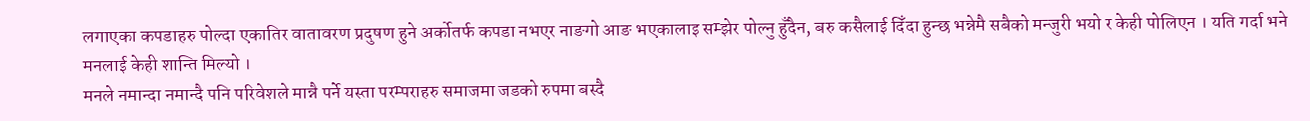लगाएका कपडाहरु पोल्दा एकातिर वातावरण प्रदुषण हुने अर्कोतर्फ कपडा नभएर नाङगो आङ भएकालाइ सम्झेर पोल्नु हुँदैन, बरु कसैलाई दिँदा हुन्छ भन्नेमै सबैको मन्जुरी भयो र केही पोलिएन । यति गर्दा भने मनलाई केही शान्ति मिल्यो ।
मनले नमान्दा नमान्दै पनि परिवेशले मान्नै पर्ने यस्ता परम्पराहरु समाजमा जडको रुपमा बस्दै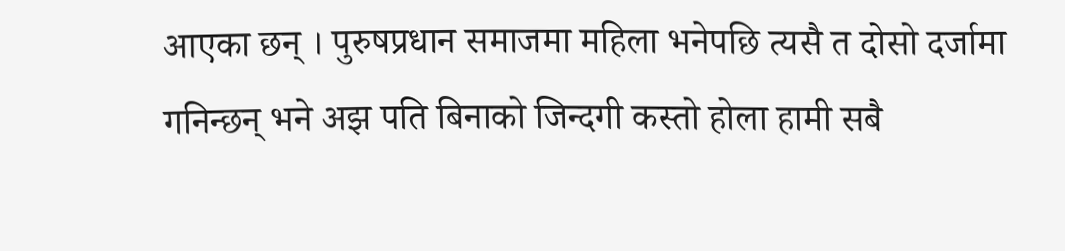आएका छन् । पुरुषप्रधान समाजमा महिला भनेपछि त्यसै त दोसो दर्जामा गनिन्छन् भने अझ पति बिनाको जिन्दगी कस्तो होला हामी सबै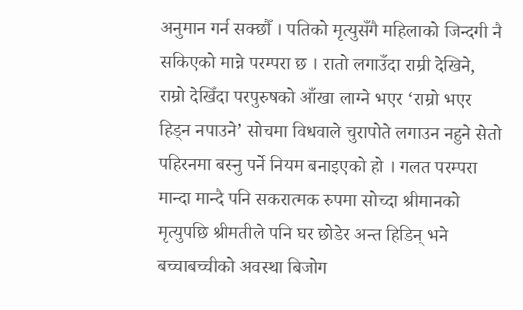अनुमान गर्न सक्छौँ । पतिको मृत्युसँगै महिलाको जिन्दगी नै सकिएको मान्ने परम्परा छ । रातो लगाउँदा राम्री देखिने, राम्रो देखिँदा परपुरुषको आँखा लाग्ने भएर ‘राम्रो भएर हिड्न नपाउने’ सोचमा विधवाले चुरापोते लगाउन नहुने सेतो पहिरनमा बस्नु पर्ने नियम बनाइएको हो । गलत परम्परा मान्दा मान्दै पनि सकरात्मक रुपमा सोच्दा श्रीमानको मृत्युपछि श्रीमतीले पनि घर छोडेर अन्त हिडिन् भने बच्चाबच्चीको अवस्था बिजोग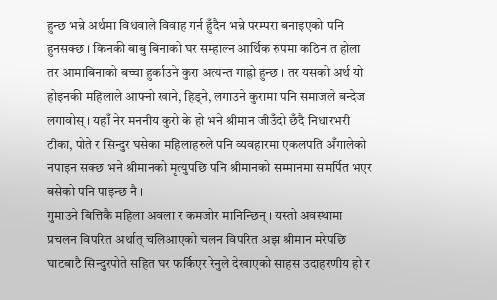हुन्छ भन्ने अर्थमा विधवाले विवाह गर्न हुँदैन भन्ने परम्परा बनाइएको पनि हुनसक्छ । किनकी बाबु बिनाको घर सम्हाल्न आर्थिक रुपमा कठिन त होला तर आमाबिनाको बच्चा हुर्काउने कुरा अत्यन्त गाह्रो हुन्छ । तर यसको अर्थ यो होइनकी महिलाले आफ्नो खाने, हिड्ने, लगाउने कुरामा पनि समाजले बन्देज लगावोस् । यहाँ नेर मननीय कुरो के हो भने श्रीमान जीउँदो छँदै निधारभरी टीका, पोते र सिन्दुर घसेका महिलाहरुले पनि व्यवहारमा एकलपति अँगालेको नपाइन सक्छ भने श्रीमानको मृत्युपछि पनि श्रीमानको सम्मानमा समर्पित भएर बसेको पनि पाइन्छ नै ।
गुमाउने बित्तिकै महिला अवला र कमजोर मानिन्छिन् । यस्तो अवस्थामा प्रचलन विपरित अर्थात् चलिआएको चलन विपरित अझ श्रीमान मरेपछि घाटबाटै सिन्दुरपोते सहित घर फर्किएर रेनुले देखाएको साहस उदाहरणीय हो र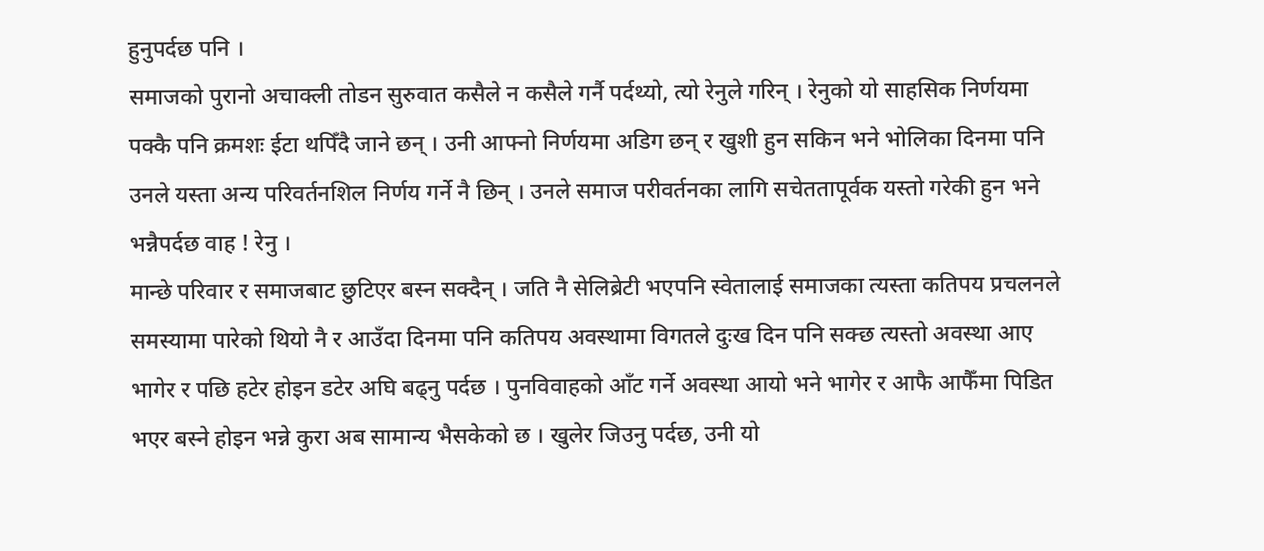हुनुपर्दछ पनि ।
समाजको पुरानो अचाक्ली तोडन सुरुवात कसैले न कसैले गर्नै पर्दथ्यो, त्यो रेनुले गरिन् । रेनुको यो साहसिक निर्णयमा पक्कै पनि क्रमशः ईटा थपिँदै जाने छन् । उनी आफ्नो निर्णयमा अडिग छन् र खुशी हुन सकिन भने भोलिका दिनमा पनि उनले यस्ता अन्य परिवर्तनशिल निर्णय गर्ने नै छिन् । उनले समाज परीवर्तनका लागि सचेततापूर्वक यस्तो गरेकी हुन भने भन्नैपर्दछ वाह ! रेनु ।
मान्छे परिवार र समाजबाट छुटिएर बस्न सक्दैन् । जति नै सेलिब्रेटी भएपनि स्वेतालाई समाजका त्यस्ता कतिपय प्रचलनले समस्यामा पारेको थियो नै र आउँदा दिनमा पनि कतिपय अवस्थामा विगतले दुःख दिन पनि सक्छ त्यस्तो अवस्था आए भागेर र पछि हटेर होइन डटेर अघि बढ्नु पर्दछ । पुनविवाहको आँट गर्ने अवस्था आयो भने भागेर र आफै आफैँमा पिडित भएर बस्ने होइन भन्ने कुरा अब सामान्य भैसकेको छ । खुलेर जिउनु पर्दछ, उनी यो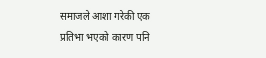समाजले आशा गरेकी एक प्रतिभा भएको कारण पनि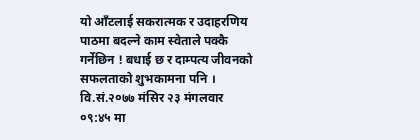यो आँटलाई सकरात्मक र उदाहरणिय पाठमा बदल्ने काम स्वेताले पक्कै गर्नेछिन ! बधाई छ र दाम्पत्य जीवनको सफलताको शुभकामना पनि ।
वि.सं.२०७७ मंसिर २३ मंगलवार ०९:४५ मा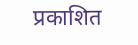प्रकाशित